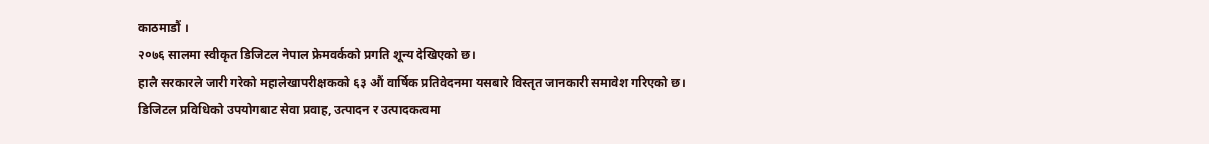काठमाडौं ।
२०७६ सालमा स्वीकृत डिजिटल नेपाल फ्रेमवर्कको प्रगति शून्य देखिएको छ।
हालै सरकारले जारी गरेको महालेखापरीक्षकको ६३ औं वार्षिक प्रतिवेदनमा यसबारे विस्तृत जानकारी समावेश गरिएको छ।
डिजिटल प्रविधिको उपयोगबाट सेवा प्रवाह, उत्पादन र उत्पादकत्वमा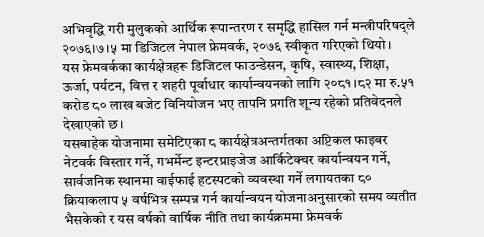अभिवृद्धि गरी मुलुकको आर्थिक रूपान्तरण र समृद्धि हासिल गर्न मन्त्रीपरिषद्ले २०७६।७।५ मा डिजिटल नेपाल फ्रेमवर्क, २०७६ स्वीकृत गरिएको थियो।
यस फ्रेमवर्कका कार्यक्षेत्रहरू डिजिटल फाउन्डेसन, कृषि, स्वास्थ्य, शिक्षा, ऊर्जा, पर्यटन, वित्त र शहरी पूर्वाधार कार्यान्वयनको लागि २०८१।८२ मा रु.५१ करोड ८० लाख बजेट विनियोजन भए तापनि प्रगति शून्य रहेको प्रतिवेदनले देखाएको छ।
यसबाहेक योजनामा समेटिएका ८ कार्यक्षेत्रअन्तर्गतका अप्टिकल फाइबर नेटवर्क विस्तार गर्ने, गभर्मेन्ट इन्टरप्राइजेज आर्किटेक्चर कार्यान्वयन गर्ने, सार्वजनिक स्थानमा वाईफाई हटस्पटको व्यवस्था गर्ने लगायतका ८० क्रियाकलाप ५ वर्षभित्र सम्पन्न गर्न कार्यान्वयन योजनाअनुसारको समय व्यतीत भैसकेको र यस वर्षको वार्षिक नीति तथा कार्यक्रममा फ्रेमवर्क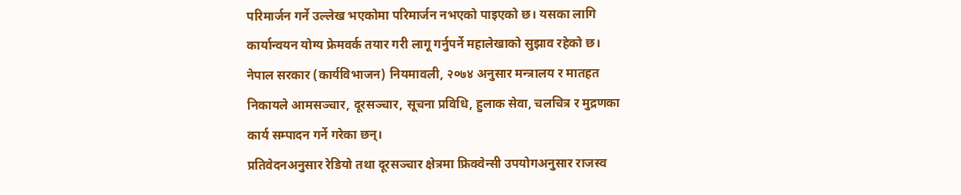परिमार्जन गर्ने उल्लेख भएकोमा परिमार्जन नभएको पाइएको छ। यसका लागि कार्यान्वयन योग्य फ्रेमवर्क तयार गरी लागू गर्नुपर्ने महालेखाको सुझाव रहेको छ।
नेपाल सरकार (कार्यविभाजन) नियमावली, २०७४ अनुसार मन्त्रालय र मातहत निकायले आमसञ्चार, दूरसञ्चार, सूचना प्रविधि, हुलाक सेवा, चलचित्र र मुद्रणका कार्य सम्पादन गर्ने गरेका छन्।
प्रतिवेदनअनुसार रेडियो तथा दूरसञ्चार क्षेत्रमा फ्रिक्वेन्सी उपयोगअनुसार राजस्व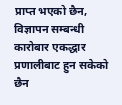प्राप्त भएको छैन, विज्ञापन सम्बन्धी कारोबार एकद्धार प्रणालीबाट हुन सकेको छैन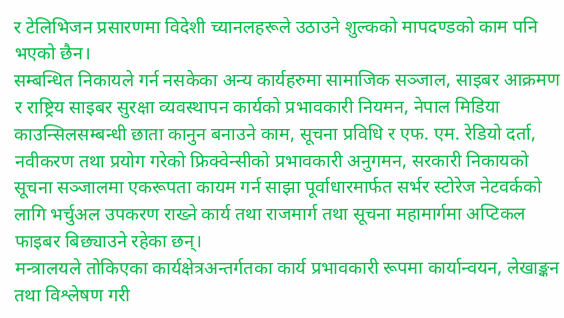र टेलिभिजन प्रसारणमा विदेशी च्यानलहरूले उठाउने शुल्कको मापदण्डको काम पनि भएको छैन।
सम्बन्धित निकायले गर्न नसकेका अन्य कार्यहरुमा सामाजिक सञ्जाल, साइबर आक्रमण र राष्ट्रिय साइबर सुरक्षा व्यवस्थापन कार्यको प्रभावकारी नियमन, नेपाल मिडिया काउन्सिलसम्बन्धी छाता कानुन बनाउने काम, सूचना प्रविधि र एफ. एम. रेडियो दर्ता, नवीकरण तथा प्रयोग गरेको फ्रिक्वेन्सीको प्रभावकारी अनुगमन, सरकारी निकायको सूचना सञ्जालमा एकरूपता कायम गर्न साझा पूर्वाधारमार्फत सर्भर स्टोरेज नेटवर्कको लागि भर्चुअल उपकरण राख्ने कार्य तथा राजमार्ग तथा सूचना महामार्गमा अप्टिकल फाइबर बिछ्याउने रहेका छन्।
मन्त्रालयले तोकिएका कार्यक्षेत्रअन्तर्गतका कार्य प्रभावकारी रूपमा कार्यान्वयन, लेखाङ्कन तथा विश्लेषण गरी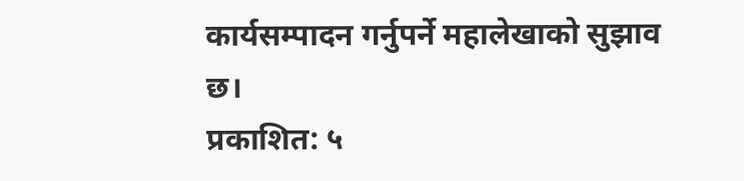कार्यसम्पादन गर्नुपर्ने महालेखाको सुझाव छ।
प्रकाशित: ५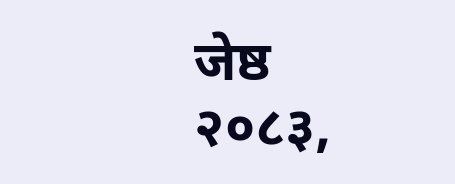जेष्ठ २०८३,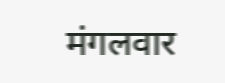मंगलवार